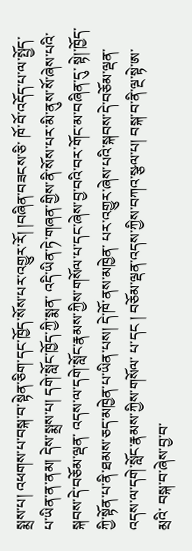སྨྲས་པ། འཕགས་པ་བསྐ་བ་སྟེན་ཅིག་དང་ཁྱོད་སོས་པར་འགྱུར་རོ། །བཞིན་བཟངས་ཅི་ ཁོ་བོ་འདོད་པ་ལ་སྤྱོད་པ་ཡིན་ན་ནམ། དེས་སྨྲས་པ། དགེ་སློང་ཁྱོད་ཀྱི་སྨན་ འདི་ཡིན་ཏེ་གཞན་གྱིས་ནི་སོས་པར་མི་ནུས་སོ་ཞེས་པའི་སྐབས་དེ་བཅོམ་ལྡན་ འདས་ལ་དགེ་སློང་རྣམས་ཀྱིས་གསོལ་པ་དང་ཞེས་བྱ་བའི་བར་གོང་མ་བཞིན་དུ་ སྟེ།་ཁྱོད་ཀྱི་སྟོན་པ་ནི་ཐམས་ཅད་མཁྱེན་པ་ཡིན་པས། དེ་ཁོ་ནས་མཁྱེན་ པར་འགྱུར་ཞེས་པའི་སྐབས་དེ་བཅོམ་ལྡན་འདས་ལ་དགེ་སློང་རྣམས་ཀྱིས་གསོལ་ པ་དང ། བཅོམ་ལྡན་འདས་ཀྱིས་བཀའ་སྩལ་པ། བསྐ་བ་ནི་ལྔ་སྟེ་ཨ་མྲའི་ བསྐ་བ་ཞེས་བྱ་བ་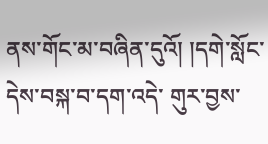ནས་གོང་མ་བཞིན་དུའོ། །དགེ་སློང་དེས་བསྐ་བ་དག་འདེ་ གུར་བྱས་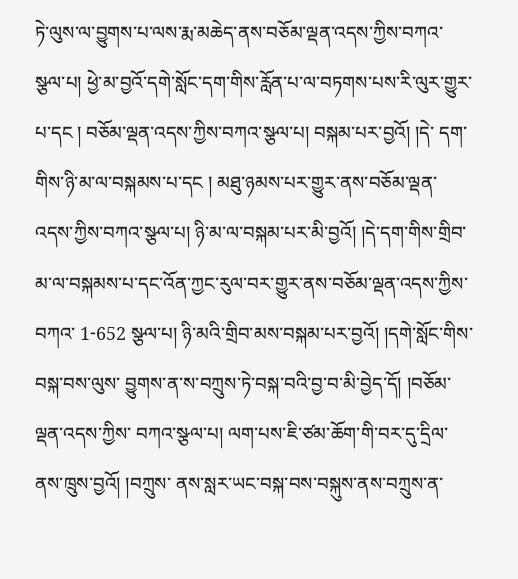ཏེ་ལུས་ལ་བྱུགས་པ་ལས་རྨ་མཆེད་ནས་བཅོམ་ལྡན་འདས་ཀྱིས་བཀའ་ སྩལ་པ། ཕྱེ་མ་བྱའོ་དགེ་སློང་དག་གིས་རློན་པ་ལ་བཏགས་པས་རི་ལུར་གྱུར་ པ་དང ། བཅོམ་ལྡན་འདས་ཀྱིས་བཀའ་སྩལ་པ། བསྐམ་པར་བྱའོ། །དེ་ དག་གིས་ཉི་མ་ལ་བསྐམས་པ་དང ། མཐུ་ཉམས་པར་གྱུར་ནས་བཅོམ་ལྡན་ འདས་ཀྱིས་བཀའ་སྩལ་པ། ཉི་མ་ལ་བསྐམ་པར་མི་བྱའོ། །དེ་དག་གིས་གྲིབ་ མ་ལ་བསྐམས་པ་དང་འོན་ཀྱང་རུལ་བར་གྱུར་ནས་བཅོམ་ལྡན་འདས་ཀྱིས་བཀའ་ 1-652 སྩལ་པ། ཉི་མའི་གྲིབ་མས་བསྐམ་པར་བྱའོ། །དགེ་སློང་གིས་བསྐ་བས་ལུས་ བྱུགས་ན་ས་བཀྲུས་ཏེ་བསྐ་བའི་བྱ་བ་མི་བྱེད་དོ། །བཅོམ་ལྡན་འདས་ཀྱིས་ བཀའ་སྩལ་པ། ལག་པས་ཇི་ཙམ་ཆོག་གི་བར་དུ་དྲིལ་ནས་ཁྲུས་བྱའོ། །བཀྲུས་ ནས་སླར་ཡང་བསྐ་བས་བསྐུས་ནས་བཀྲུས་ན་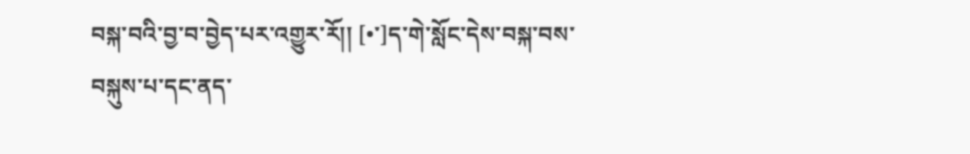བསྐ་བའི་བྱ་བ་བྱེད་པར་འགྱུར་རོ།། [•་]ད་གེ་སློང་དེས་བསྐ་བས་བསྐུས་པ་དང་ནད་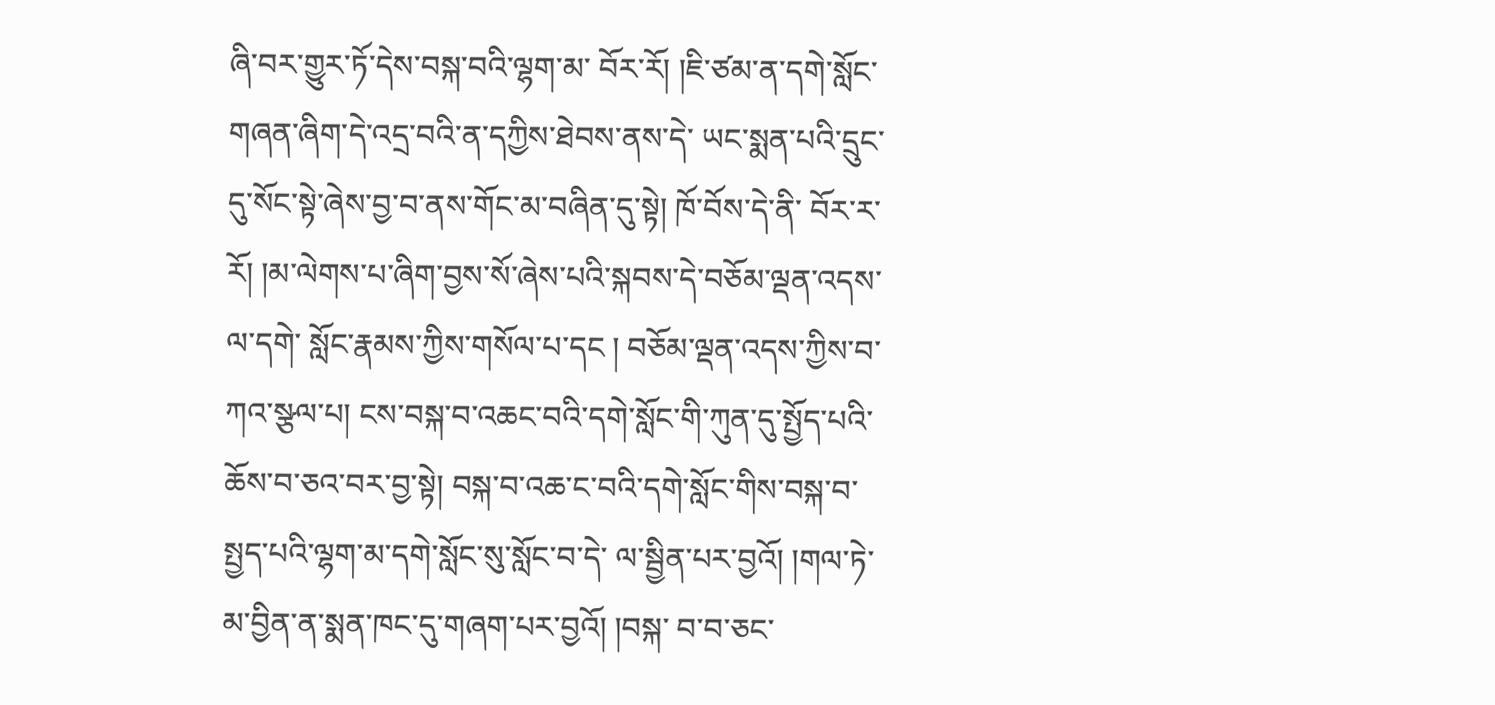ཞི་བར་གྱུར་ཏོ་དེས་བསྐ་བའི་ལྷག་མ་ བོར་རོ། །ཇི་ཙམ་ན་དགེ་སློང་གཞན་ཞིག་དེ་འདྲ་བའི་ན་དཀྱིས་ཐེབས་ནས་དེ་ ཡང་སྨན་པའི་དྲུང་དུ་སོང་སྟེ་ཞེས་བྱ་བ་ནས་གོང་མ་བཞིན་དུ་སྟེ། ཁོ་བོས་དེ་ནི་ བོར་ར་རོ། །མ་ལེགས་པ་ཞིག་བྱས་སོ་ཞེས་པའི་སྐབས་དེ་བཅོམ་ལྡན་འདས་ལ་དགེ་ སློང་རྣམས་ཀྱིས་གསོལ་པ་དང ། བཅོམ་ལྡན་འདས་ཀྱིས་བ་ཀའ་སྩལ་པ། ངས་བསྐ་བ་འཆང་བའི་དགེ་སློང་གི་ཀུན་དུ་སྤྱོད་པའི་ཆོས་བ་ཅའ་བར་བྱ་སྟེ། བསྐ་བ་འཆ་ང་བའི་དགེ་སློང་གིས་བསྐ་བ་སྤྱད་པའི་ལྷག་མ་དགེ་སློང་སུ་སློང་བ་དེ་ ལ་སྦྱིན་པར་བྱའོ། །གལ་ཏེ་མ་བྱིན་ན་སྨན་ཁང་དུ་གཞག་པར་བྱའོ། །བསྐ་ བ་བ་ཅང་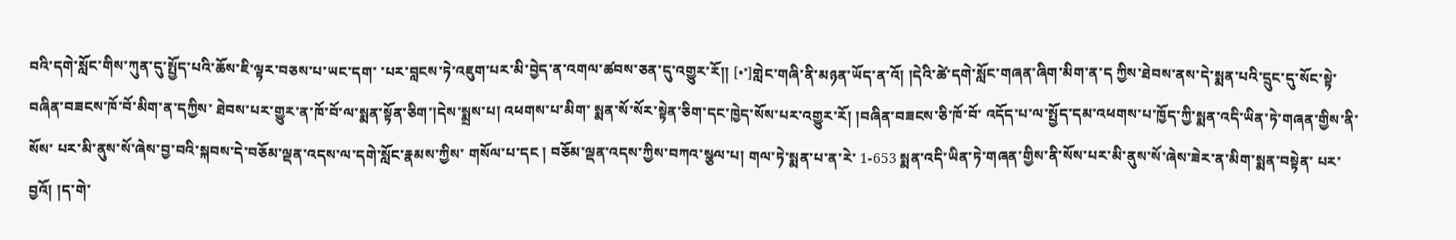བའི་དགེ་སློང་གིས་ཀུན་དུ་སྤྱོད་པའི་ཆོས་ཇི་ལྟར་བཅས་པ་ཡང་དག་ ་པར་བླངས་ཏེ་འཇུག་པར་མི་བྱེད་ན་འགལ་ཚབས་ཅན་དུ་འགྱུར་རོ།། [•་]གླེང་གཞི་ནི་མཉན་ཡོད་ན་འོ། །དེའི་ཚེ་དགེ་སློང་གཞན་ཞིག་མིག་ན་ད ཀྱིས་ཐེབས་ནས་དེ་སྨན་པའི་དྲུང་དུ་སོང་སྟེ་བཞིན་བཟངས་ཁོ་བོ་མིག་ན་དཀྱིས་ ཐེབས་པར་གྱུར་ན་ཁོ་བོ་ལ་སྨན་སྟོན་ཅིག་།དེས་སྨྲས་པ། འཕགས་པ་མིག་ སྨན་སོ་སོར་སྟེན་ཅིག་དང་ཁྱེད་སོས་པར་འགྱུར་རོ། །བཞིན་བཟངས་ཅི་ཁོ་བོ་ འདོད་པ་ལ་སྤྱོད་དམ་འཕགས་པ་ཁྱོད་ཀྱི་སྨན་འདི་ཡིན་ཏེ་གཞན་གྱིས་ནི་སོས་ པར་མི་ནུས་སོ་ཞེས་བྱ་བའི་སྐབས་དེ་བཅོམ་ལྡན་འདས་ལ་དགེ་སློང་རྣམས་ཀྱིས་ གསོལ་པ་དང ། བཅོམ་ལྡན་འདས་ཀྱིས་བཀའ་སྩལ་པ། གལ་ཏེ་སྨན་པ་ན་རེ་ 1-653 སྨན་འདི་ཡིན་ཏེ་གཞན་གྱིས་ནི་སོས་པར་མི་ནུས་སོ་ཞེས་ཟེར་ན་མིག་སྨན་བསྟེན་ པར་བྱའོ། །ད་གེ་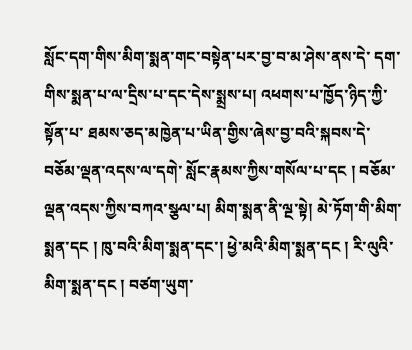སློང་དག་གིས་མིག་སྨན་གང་བསྟེན་པར་བྱ་བ་མ་ཤེས་ནས་དེ་ དག་གིས་སྨན་པ་ལ་དྲིས་པ་དང་དེས་སྨྲས་པ། འཕགས་པ་ཁྱོད་ཉིད་ཀྱི་སྟོན་པ་ ཐམས་ཅད་མཁྱེན་པ་ཡིན་གྱིས་ཞེས་བྱ་བའི་སྐབས་དེ་བཅོམ་ལྡན་འདས་ལ་དགེ་ སློང་རྣམས་ཀྱིས་གསོལ་པ་དང ། བཅོམ་ལྡན་འདས་ཀྱིས་བཀའ་སྩལ་པ། མིག་སྨན་ནི་ལྔ་སྟེ། མེ་ཏོག་གི་མིག་སྨན་དང ། ཁུ་བའི་མིག་སྨན་དང་། ཕྱེ་མའི་མིག་སྨན་དང ། རི་ལུའི་མིག་སྨན་དང ། བཙག་ཡུག་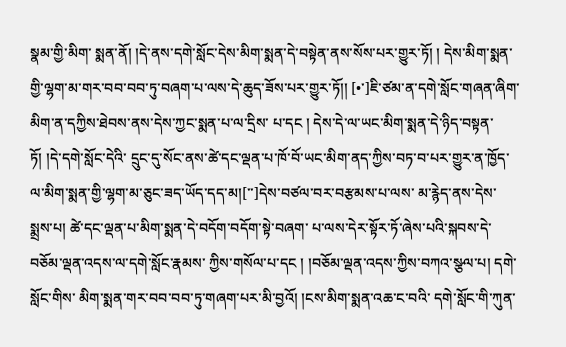སྣམ་གྱི་མིག་ སྨན་ནོ། །དེ་ནས་དགེ་སློང་དེས་མིག་སྨན་དེ་བསྟེན་ནས་སོས་པར་གྱུར་ཏོ། ། དེས་མིག་སྨན་གྱི་ལྷག་མ་གར་བབ་བབ་ཏུ་བཞག་པ་ལས་དེ་ཆུད་ཟོས་པར་གྱུར་ཏོ།། [•་]ཇི་ཙམ་ན་དགེ་སློང་གཞན་ཞིག་མིག་ན་དཀྱིས་ཐེབས་ནས་དེས་ཀྱང་སྨན་པ་ལ་དྲིས་ པ་དང ། དེས་དེ་ལ་ཡང་མིག་སྨན་དེ་ཉིད་བསྟན་ཏོ། །དེ་དགེ་སློང་དེའི་ དྲུང་དུ་སོང་ནས་ཚེ་དང་ལྡན་པ་ཁོ་བོ་ཡང་མིག་ནད་ཀྱིས་བཏ་བ་པར་གྱུར་ན་ཁྱོད་ ལ་མིག་སྨན་གྱི་ལྷག་མ་ཅུང་ཟད་ཡོད་དད་མ།[་་]དེས་བཙལ་བར་བརྩམས་པ་ལས་ མ་རྙེད་ནས་དེས་སྨྲས་པ། ཚེ་དང་ལྡན་པ་མིག་སྨན་དེ་བདོག་བདོག་སྟེ་བཞག་ པ་ལས་དེར་སྟོར་ཏོ་ཞེས་པའི་སྐབས་དེ་བཅོམ་ལྡན་འདས་ལ་དགེ་སློང་རྣམས་ ཀྱིས་གསོལ་པ་དང ། །བཅོམ་ལྡན་འདས་ཀྱིས་བཀའ་སྩལ་པ། དགེ་སློང་གིས་ མིག་སྨན་གར་བབ་བབ་ཏུ་གཞག་པར་མི་བྱའོ། །ངས་མིག་སྨན་འཆ་ང་བའི་ དགེ་སློང་གི་ཀུན་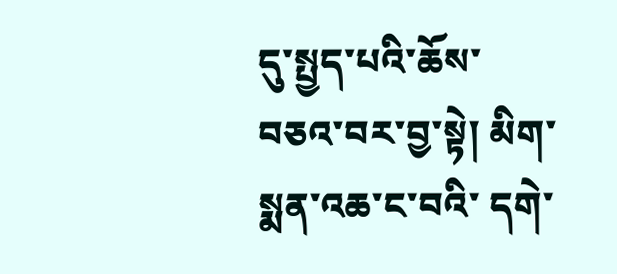དུ་སྤྱད་པའི་ཆོས་བཅའ་བར་བྱ་སྟེ། མིག་སྨན་འཆ་ང་བའི་ དགེ་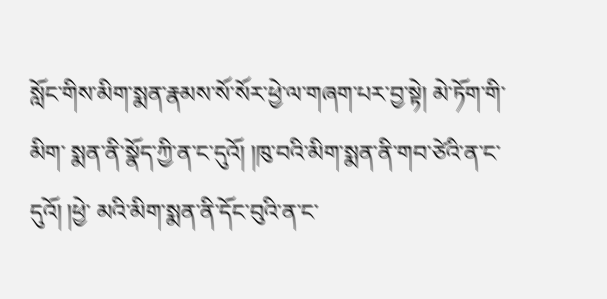སློང་གིས་མིག་སྨན་རྣམས་སོ་སོར་ཕྱེ་ལ་གཞག་པར་བྱ་སྟེ། མེ་ཏོག་གི་མིག་ སྨན་ནི་སྣོད་ཀྱི་ན་ང་དུའོ། །ཁུ་བའི་མིག་སྨན་ནི་གབ་ཙེའི་ན་ང་དུའོ། །ཕྱེ་ མའི་མིག་སྨན་ནི་དོང་བུའི་ན་ང་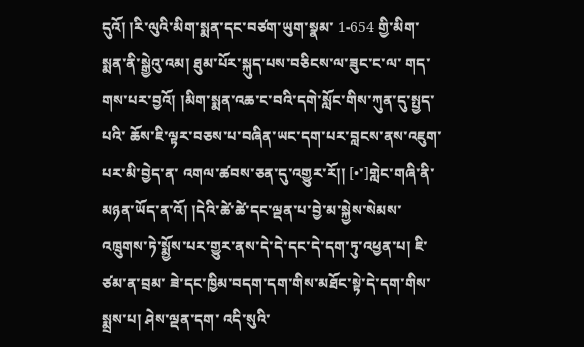དུའོ། །རི་ལུའི་མིག་སྨན་དང་བཙག་ཡུག་སྣམ་ 1-654 གྱི་མིག་སྨན་ནི་སྒྱེའུ་འམ། ཐུམ་པོར་སྐུད་པས་བཅིངས་ལ་ཟུང་ང་ལ་ གད་གས་པར་བྱའོ། །མིག་སྨན་འཆ་ང་བའི་དགེ་སློང་གིས་ཀུན་དུ་སྤྱད་པའི་ ཆོས་ཇི་ལྟར་བཅས་པ་བཞིན་ཡང་དག་པར་བླངས་ནས་འཇུག་པར་མི་བྱེད་ན་ འགལ་ཚབས་ཅན་དུ་འགྱུར་རོ།། [•་]གླེང་གཞི་ནི་མཉན་ཡོད་ན་འོ། །དེའི་ཚེ་ཚེ་དང་ལྡན་པ་བྱེ་མ་སྐྱེས་སེམས་ འཁྲུགས་ཏེ་སྨྱོས་པར་གྱུར་ནས་དེ་དེ་དང་དེ་དག་ཏུ་འཕྱན་པ། ཇི་ཙམ་ན་བྲམ་ ཟེ་དང་ཁྱིམ་བདག་དག་གིས་མཐོང་སྟེ་དེ་དག་གིས་སྨྲས་པ། ཤེས་ལྡན་དག་ འདི་སུའི་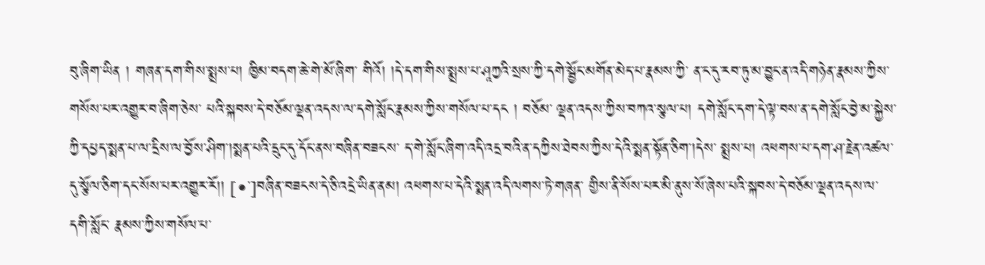བུ་ཞིག་ཡིན ། གཞན་དག་གིས་སྨྲས་པ། ཁྱིམ་བདག་ཆེ་གེ་མོ་ཞིག་ གིའོ། །དེ་དག་གིས་སྨྲས་པ་ཤཱཀྱའི་སྲས་ཀྱི་དགེ་སྦྱོང་མགོན་མེད་པ་རྣམས་ཀྱི་ ན་ང་དུ་རབ་ཏུ་མ་བྱུང་ན་འདི་གཉེན་རྣམས་ཀྱིས་གསོས་པར་འགྱུར་བ་ཞིག་ཅེས་ པའི་སྐབས་དེ་བཅོམ་ལྡན་འདས་ལ་དགེ་སློང་རྣམས་ཀྱིས་གསོལ་པ་དང ། བཅོམ་ ལྡན་འདས་ཀྱིས་བཀའ་སྩལ་པ། དགེ་སློང་དག་དེ་ལྟ་བས་ན་དགེ་སློང་བྱེ་མ་སྐྱེས་ ཀྱི་དཔྱད་སྨན་པ་ལ་དྲིས་ལ་བྱོས་ཤིག་།སྨན་པའི་དྲུང་དུ་དོང་ནས་བཞིན་བཟངས་ ད་གེ་སློང་ཞིག་འདི་འདྲ་བའི་ན་དཀྱིས་ཐེབས་ཀྱིས་དེའི་སྨན་སྟོན་ཅིག་།དེས་ སྨྲས་པ། འཕགས་པ་དག་ཤ་རྗེན་འཚལ་དུ་སྩོལ་ཅིག་དང་སོས་པར་འགྱུར་རོ།། [•་]བཞིན་བཟངས་དེ་ཅི་འདྲེ་ཡིན་ནམ། འཕགས་པ་དེའི་སྨན་འདི་ལགས་ཏེ་གཞན་ གྱིས་ནི་སོས་པར་མི་ནུས་སོ་ཞེས་པའི་སྐབས་དེ་བཅོམ་ལྡན་འདས་ལ་དགི་སློང་ རྣམས་ཀྱིས་གསོལ་པ་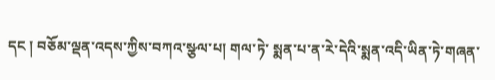དང ། བཅོམ་ལྡན་འདས་ཀྱིས་བཀའ་སྩལ་པ། གལ་ཏེ་ སྨན་པ་ན་རེ་དེའི་སྨན་འདི་ཡིན་ཏེ་གཞན་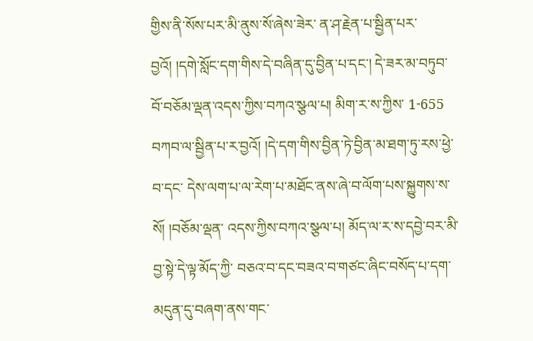གྱིས་ནི་སོས་པར་མི་ནུས་སོ་ཞེས་ཟེར་ ན་ཤ་རྗེན་པ་སྦྱིན་པར་བྱའོ། །དགེ་སློང་དག་གིས་དེ་བཞིན་དུ་བྱིན་པ་དང་། དེ་ཟར་མ་བཏུབ་བོ་བཅོམ་ལྡན་འདས་ཀྱིས་བཀའ་སྩལ་པ། མིག་ར་ས་ཀྱིས་ 1-655 བཀབ་ལ་སྦྱིན་པ་ར་བྱའོ། །དེ་དག་གིས་བྱིན་ཏེ་བྱིན་མ་ཐག་ཏུ་རས་ཕྱེ་བ་དང་ དེས་ལག་པ་ལ་རེག་པ་མཐོང་ནས་ཞེ་བ་ལོག་པས་སྐྱུགས་ས་སོ། །བཅོམ་ལྡན་ འདས་ཀྱིས་བཀའ་སྩལ་པ། མོད་ལ་ར་ས་དབྱེ་བར་མི་བྱ་སྟེ་དེ་ལྟ་མོད་ཀྱི་ བཅའ་བ་དང་བཟའ་བ་གཙང་ཞིང་བསོད་པ་དག་མདུན་དུ་བཞག་ནས་གང་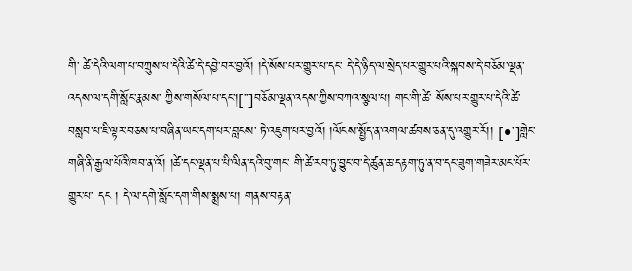གི་ ཚེ་དེའི་ལག་པ་བཀྲུས་པ་དེའི་ཚེ་དེ་དབྱེ་བར་བྱའོ། །དེ་སོས་པར་གྱུར་པ་དང་ དེ་དེ་ཉིད་ལ་སྲེད་པར་གྱུར་པའི་སྐབས་དེ་བཅོམ་ལྡན་འདས་ལ་དགི་སློང་རྣམས་ ཀྱིས་གསོལ་པ་དང་།[་་]བཅོམ་ལྡན་འདས་ཀྱིས་བཀའ་སྩལ་པ། གང་གི་ཚེ་ སོས་པར་གྱུར་པ་དེའི་ཚེ་བསླབ་པ་ཇི་ལྟར་བཅས་པ་བཞིན་ཡང་དག་པར་བླངས་ ཏེ་འཇུག་པར་བྱའོ། །ལོངས་སྤྱོད་ན་འགལ་ཚབས་ཅན་དུ་འགྱུར་རོ།། [•་]གླེང་གཞི་ནི་རྒྱལ་པོའི་ཁབ་ན་འོ། །ཚེ་དང་ལྡན་པ་པི་ལིན་དའི་བུ་གང་ གི་ཚེ་རབ་ཏུ་བྱུང་བ་དེ་ཚུན་ཆ་དརྟག་ཏུ་ན་བ་དང་ཟུག་གཟེར་མང་པོར་གྱུར་པ་ དང ། དེ་ལ་དགེ་སློང་དག་གིས་སྨྲས་པ། གནས་བརྟན་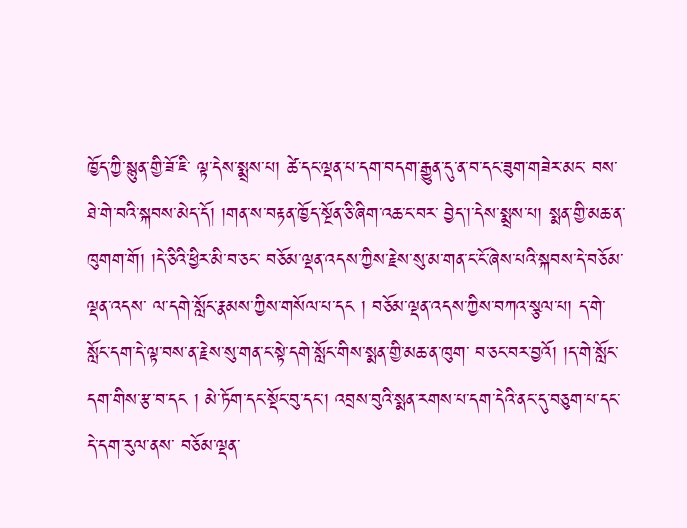ཁྱོད་ཀྱི་སྙུན་གྱི་ཟོ་ཇི་ ལྟ་དེས་སྨྲས་པ། ཚེ་དང་ལྡན་པ་དག་བདག་རྒྱུན་དུ་ན་བ་དང་ཟུག་གཟེར་མང་ བས་ཐེ་གེ་བའི་སྐབས་མེད་དོ། །གན་ས་བརྟན་ཁྱོད་སྔོན་ཅི་ཞིག་འཆ་ང་བར་ བྱེད་།་དེས་སྨྲས་པ། སྨན་གྱི་མཆ་ན་ཁུགག་གོ། །དེ་ཅིའི་ཕྱིར་མི་བ་ཅང་ བཅོམ་ལྡན་འདས་ཀྱིས་རྗེས་སུ་མ་གན་ང་ངོ་ཞེས་པའི་སྐབས་དེ་བཅོམ་ལྡན་འདས་ ལ་དགེ་སློང་རྣམས་ཀྱིས་གསོལ་པ་དང ། བཅོམ་ལྡན་འདས་ཀྱིས་བཀའ་སྩལ་པ། ད་གེ་སློང་དག་དེ་ལྟ་བས་ན་རྗེས་སུ་གན་ང་སྟེ་དགེ་སློང་གིས་སྨན་གྱི་མཆ་ན་ཁུག་ བ་ཅང་བར་བྱའོ། །ད་གེ་སློང་དག་གིས་རྩ་བ་དང ། མེ་ཏོག་དང་སྡོང་བུ་དང་། འབྲས་བུའི་སྨན་རགས་པ་དག་དེའི་ནང་དུ་བཅུག་པ་དང་དེ་དག་རུལ་ནས་ བཅོམ་ལྡན་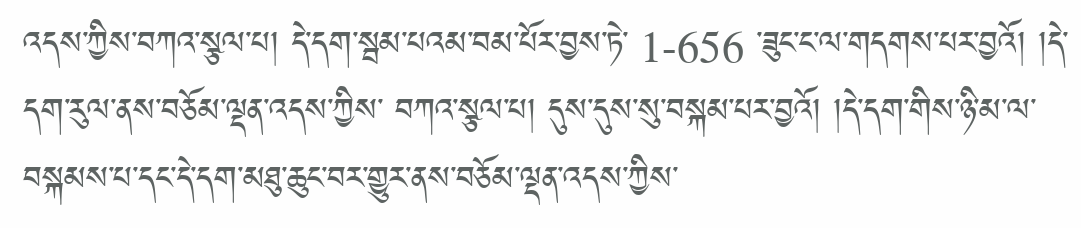འདས་ཀྱིས་བཀའ་སྩལ་པ། དེ་དག་སྦམ་པའམ་བམ་པོར་བྱས་ཏེ་ 1-656 ་ཟུང་ང་ལ་གདགས་པར་བྱའོ། །དེ་དག་རུལ་ནས་བཅོམ་ལྡན་འདས་ཀྱིས་ བཀའ་སྩལ་པ། དུས་དུས་སུ་བསྐམ་པར་བྱའོ། །དེ་དག་གིས་ཉི་མ་ལ་ བསྐམས་པ་དང་དེ་དག་མཐུ་ཆུང་བར་གྱུར་ནས་བཅོམ་ལྡན་འདས་ཀྱིས་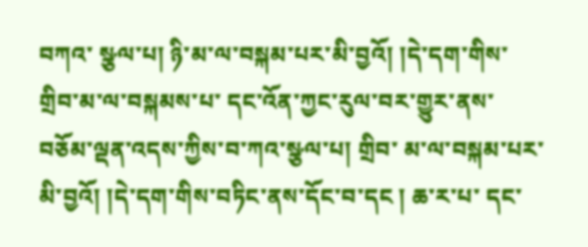བཀའ་ སྩལ་པ། ཉི་མ་ལ་བསྐམ་པར་མི་བྱའོ། །དེ་དག་གིས་གྲིབ་མ་ལ་བསྐམས་པ་ དང་འོན་ཀྱང་རུལ་བར་གྱུར་ནས་བཅོམ་ལྡན་འདས་ཀྱིས་བ་ཀའ་སྩལ་པ། གྲིབ་ མ་ལ་བསྐམ་པར་མི་བྱའོ། །དེ་དག་གིས་བཏིང་ནས་དོང་བ་དང ། ཆ་ར་པ་ དང་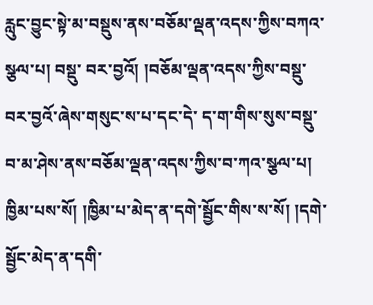རླུང་བྱུང་སྟེ་མ་བསྡུས་ནས་བཅོམ་ལྡན་འདས་ཀྱིས་བཀའ་སྩལ་པ། བསྡུ་ བར་བྱའོ། །བཅོམ་ལྡན་འདས་ཀྱིས་བསྡུ་བར་བྱའོ་ཞེས་གསུང་ས་པ་དང་དེ་ ད་ག་གིས་སུས་བསྡུ་བ་མ་ཤེས་ནས་བཅོམ་ལྡན་འདས་ཀྱིས་བ་ཀའ་སྩལ་པ། ཁྱིམ་པས་སོ། །ཁྱིམ་པ་མེད་ན་དགེ་སྦྱོང་གིས་ས་སོ། །དགེ་སྦྱོང་མེད་ན་དགི་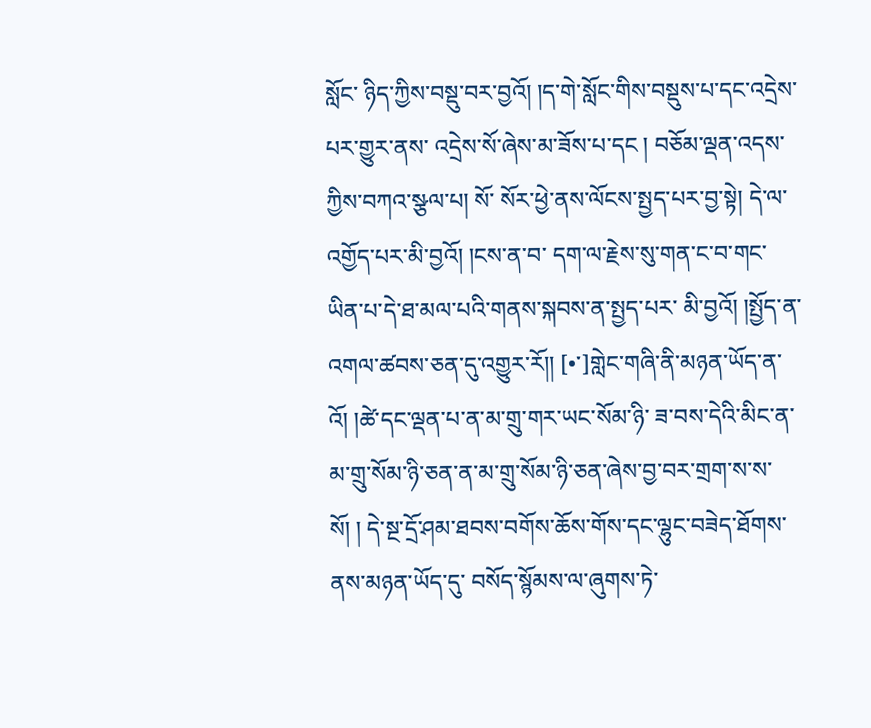སློང་ ཉིད་ཀྱིས་བསྡུ་བར་བྱའོ། །ད་གེ་སློང་གིས་བསྡུས་པ་དང་འདྲེས་པར་གྱུར་ནས་ འདྲེས་སོ་ཞེས་མ་ཟོས་པ་དང ། བཅོམ་ལྡན་འདས་ཀྱིས་བཀའ་སྩལ་པ། སོ་ སོར་ཕྱེ་ནས་ལོངས་སྤྱད་པར་བྱ་སྟེ། དེ་ལ་འགྱོད་པར་མི་བྱའོ། །ངས་ན་བ་ དག་ལ་རྗེས་སུ་གན་ང་བ་གང་ཡིན་པ་དེ་ཐ་མལ་པའི་གནས་སྐབས་ན་སྤྱད་པར་ མི་བྱའོ། །སྤྱོད་ན་འགལ་ཚབས་ཅན་དུ་འགྱུར་རོ།། [•་]གླེང་གཞི་ནི་མཉན་ཡོད་ན་འོ། །ཚེ་དང་ལྡན་པ་ན་མ་གྲུ་གར་ཡང་སོམ་ཉི་ ཟ་བས་དེའི་མིང་ན་མ་གྲུ་སོམ་ཉི་ཅན་ན་མ་གྲུ་སོམ་ཉི་ཅན་ཞེས་བྱ་བར་གྲག་ས་ས་སོ། ། དེ་སྔ་དྲོ་ཤམ་ཐབས་བགོས་ཆོས་གོས་དང་ལྷུང་བཟེད་ཐོགས་ནས་མཉན་ཡོད་དུ་ བསོད་སྙོམས་ལ་ཞུགས་ཏེ་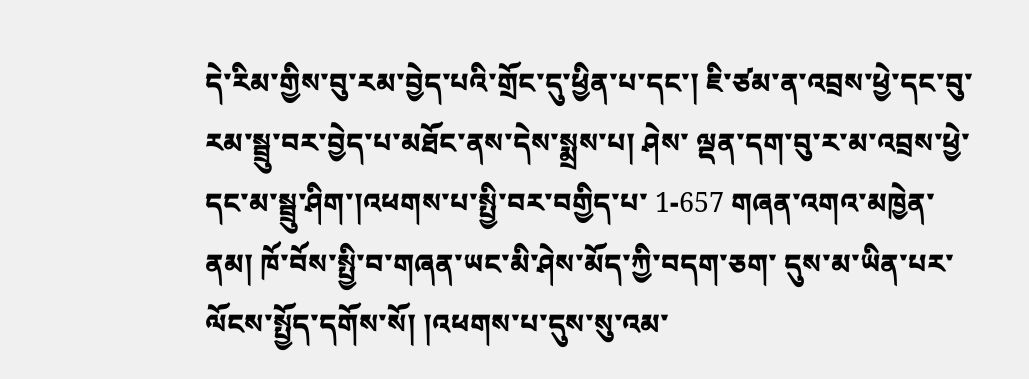དེ་རིམ་གྱིས་བུ་རམ་བྱེད་པའི་གྲོང་དུ་ཕྱིན་པ་དང་། ཇི་ཙམ་ན་འབྲས་ཕྱེ་དང་བུ་རམ་སྦྲུ་བར་བྱེད་པ་མཐོང་ནས་དེས་སྨྲས་པ། ཤེས་ ལྡན་དག་བུ་ར་མ་འབྲས་ཕྱེ་དང་མ་སྦྲུ་ཤིག་།འཕགས་པ་སྤྱི་བར་བགྱིད་པ་ 1-657 གཞན་འགའ་མཁྱེན་ནམ། ཁོ་བོས་སྤྱི་བ་གཞན་ཡང་མི་ཤེས་མོད་ཀྱི་བདག་ཅག་ དུས་མ་ཡིན་པར་ལོངས་སྤྱོད་དགོས་སོ། །འཕགས་པ་དུས་སུ་འམ་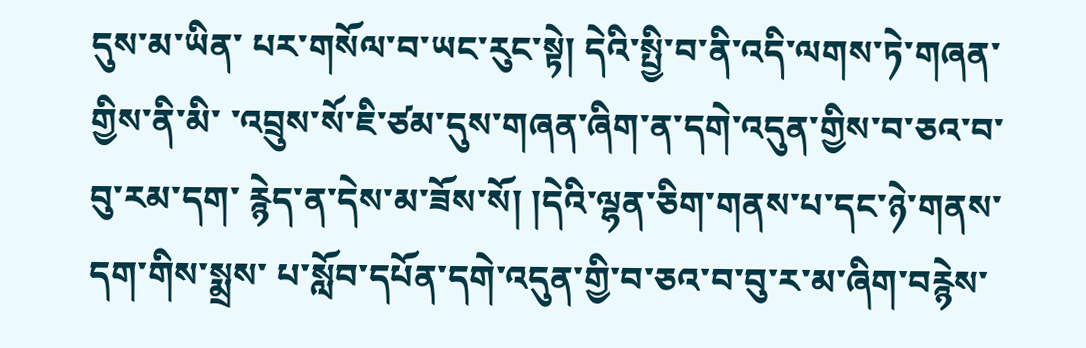དུས་མ་ཡིན་ པར་གསོལ་བ་ཡང་རུང་སྟེ། དེའི་སྤྱི་བ་ནི་འདི་ལགས་ཏེ་གཞན་གྱིས་ནི་མི་ ་འབྲུས་སོ་ཇི་ཙམ་དུས་གཞན་ཞིག་ན་དགེ་འདུན་གྱིས་བ་ཅའ་བ་བུ་རམ་དག་ རྙེད་ན་དེས་མ་ཟོས་སོ། །དེའི་ལྷན་ཅིག་གནས་པ་དང་ཉེ་གནས་དག་གིས་སྨྲས་ པ་སློབ་དཔོན་དགེ་འདུན་གྱི་བ་ཅའ་བ་བུ་ར་མ་ཞིག་བརྙེས་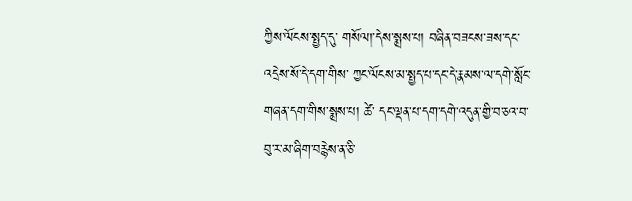ཀྱིས་ལོངས་སྤྱད་དུ་ གསོལ།་དེས་སྨྲས་པ། བཞིན་བཟངས་ཟས་དང་འདྲེས་སོ་དེ་དག་གིས་ ཀྱང་ལོངས་མ་སྤྱད་པ་དང་དེ་རྣམས་ལ་དགེ་སློང་གཞན་དག་གིས་སྨྲས་པ། ཚེ་ དང་ལྡན་པ་དག་དགེ་འདུན་གྱི་བ་ཅའ་བ་བུ་ར་མ་ཞིག་བརྙེས་ན་ཅི་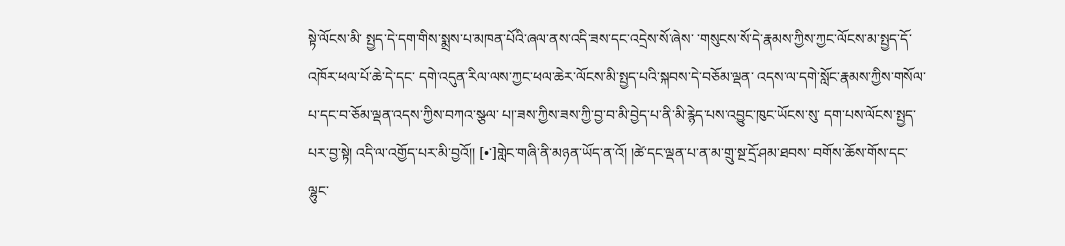སྟེ་ལོངས་མི་ སྤྱད་དེ་དག་གིས་སྨྲས་པ་མཁན་པོའི་ཞལ་ནས་འདི་ཟས་དང་འདྲེས་སོ་ཞེས་ ་གསུངས་སོ་དེ་རྣམས་ཀྱིས་ཀྱང་ལོངས་མ་སྤྱད་དོ་འཁོར་ཕལ་པོ་ཆེ་དེ་དང་ དགེ་འདུན་རིལ་ལས་ཀྱང་ཕལ་ཆེར་ལོངས་མི་སྤྱད་པའི་སྐབས་དེ་བཅོམ་ལྡན་ འདས་ལ་དགེ་སློང་རྣམས་ཀྱིས་གསོལ་པ་དང་བ་ཅོམ་ལྡན་འདས་ཀྱིས་བཀའ་སྩལ་ པ།་ཟས་ཀྱིས་ཟས་ཀྱི་བྱ་བ་མི་བྱེད་པ་ནི་མི་རྙེད་པས་འབྱུང་ཁུང་ཡོངས་སུ་ དག་པས་ལོངས་སྤྱད་པར་བྱ་སྟེ། འདི་ལ་འགྱོད་པར་མི་བྱའོ།། [•་]གླེང་གཞི་ནི་མཉན་ཡོད་ན་འོ། །ཚེ་དང་ལྡན་པ་ན་མ་གྲུ་སྔ་དྲོ་ཤམ་ཐབས་ བགོས་ཆོས་གོས་དང་ལྷུང་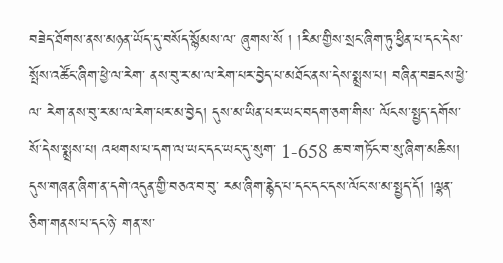བཟེད་ཐོགས་ནས་མཉན་ཡོད་དུ་བསོད་སྙོམས་ལ་ ཞུགས་སོ ། །རིམ་གྱིས་སྲང་ཞིག་ཏུ་ཕྱིན་པ་དང་དེས་སྤོས་འཚོང་ཞིག་ཕྱེ་ལ་རེག་ ནས་བུ་ར་མ་ལ་རེག་པར་བྱེད་པ་མཐོང་ནས་དེས་སྨྲས་པ། བཞིན་བཟངས་ཕྱེ་ལ་ རེག་ནས་བུ་ར་མ་ལ་རེག་པར་མ་བྱེད། དུས་མ་ཡིན་པར་ཡང་བདག་ཅག་གིས་ ལོངས་སྤྱད་དགོས་སོ་དེས་སྨྲས་པ། འཕགས་པ་དག་ལ་ཡང་དང་ཡང་དུ་སུག་ 1-658 ཆ་བ་གཏོང་བ་སུ་ཞིག་མཆིས། དུས་གཞན་ཞིག་ན་དགེ་འདུན་གྱི་བཅའ་བ་བུ་ རམ་ཞིག་རྙེད་པ་དང་དང་དས་ལོང་ས་མ་སྤྱད་དོ། །ལྷན་ཅིག་གནས་པ་དང་ཉེ་ གན་ས་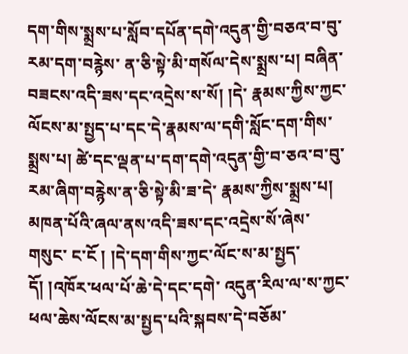དག་གིས་སྨྲས་པ་སློབ་དཔོན་དགེ་འདུན་གྱི་བཅའ་བ་བུ་རམ་དག་བརྙེས་ ན་ཅི་སྟེ་མི་གསོལ་དེས་སྨྲས་པ། བཞིན་བཟངས་འདི་ཟས་དང་འདྲེས་ས་སོ། །དེ་ རྣམས་ཀྱིས་ཀྱང་ལོངས་མ་སྤྱད་པ་དང་དེ་རྣམས་ལ་དགི་སློང་དག་གིས་སྨྲས་པ། ཚེ་དང་ལྡན་པ་དག་དགེ་འདུན་གྱི་བ་ཅའ་བ་བུ་རམ་ཞིག་བརྙེས་ན་ཅི་སྟེ་མི་ཟ་དེ་ རྣམས་ཀྱིས་སྨྲས་པ། མཁན་པོའི་ཞལ་ནས་འདི་ཟས་དང་འདྲེས་སོ་ཞེས་གསུང་ ང་ངོ ། །དེ་དག་གིས་ཀྱང་ལོང་ས་མ་སྤྱད་དོ། །འཁོར་ཕལ་པོ་ཆེ་དེ་དང་དགེ་ འདུན་རིལ་ལ་ས་ཀྱང་ཕལ་ཆེས་ལོངས་མ་སྤྱད་པའི་སྐབས་དེ་བཅོམ་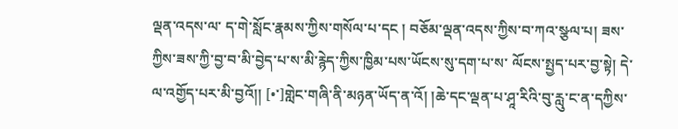ལྡན་འདས་ལ་ ད་གེ་སློང་རྣམས་ཀྱིས་གསོལ་པ་དང ། བཅོམ་ལྡན་འདས་ཀྱིས་བ་ཀའ་སྩལ་པ། ཟས་ཀྱིས་ཟས་ཀྱི་བྱ་བ་མི་བྱེད་པ་ས་མི་རྙེད་ཀྱིས་ཁྱིམ་པས་ཡོངས་སུ་དག་པ་ས་ ལོངས་སྤྱད་པར་བྱ་སྟེ། དེ་ལ་འགྱོད་པར་མི་བྱའོ།། [•་]གླེང་གཞི་ནི་མཉན་ཡོད་ན་འོ། །ཆེ་དང་ལྡན་པ་ཤཱ་རིའི་བུ་རླུ་ང་ན་དཀྱིས་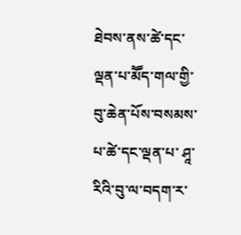ཐེབས་ནས་ཚེ་དང་ལྡན་པ་མཽད་གལ་གྱི་བུ་ཆེན་པོས་བསམས་པ་ཚེ་དང་ལྡན་པ་ ཤཱ་རིའི་བུ་ལ་བདག་ར་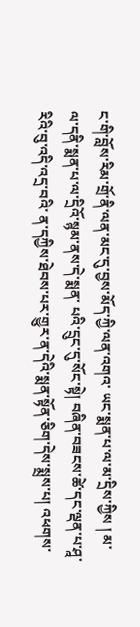ང་གི་བློས་རིམ་གྲོ་ནི་ལན་མང་དུ་བྱས་མོད་ཀྱི་ལན་འགའ་ ཡང་སྨན་པ་ལ་མ་དྲིས་ཀྱིས ། མ་ལ་དནི་སྨན་པ་ལ་དྲིའོ་སྙམ་ནས་དེ་སྨན་ པའི་དྲུང་དུ་སོང་སྟེ། བཞིན་བཟངས་ཚེ་དང་ལྡན་པ་ཤཱ་རིའི་བུ་འདི་འདྲ་བའི་ ན་དཀྱིས་ཐེབས་པར་གྱུར་ན་དེའི་སྨན་སྟོན་ཅིག་དེས་སྨྲས་པ། འཕགས་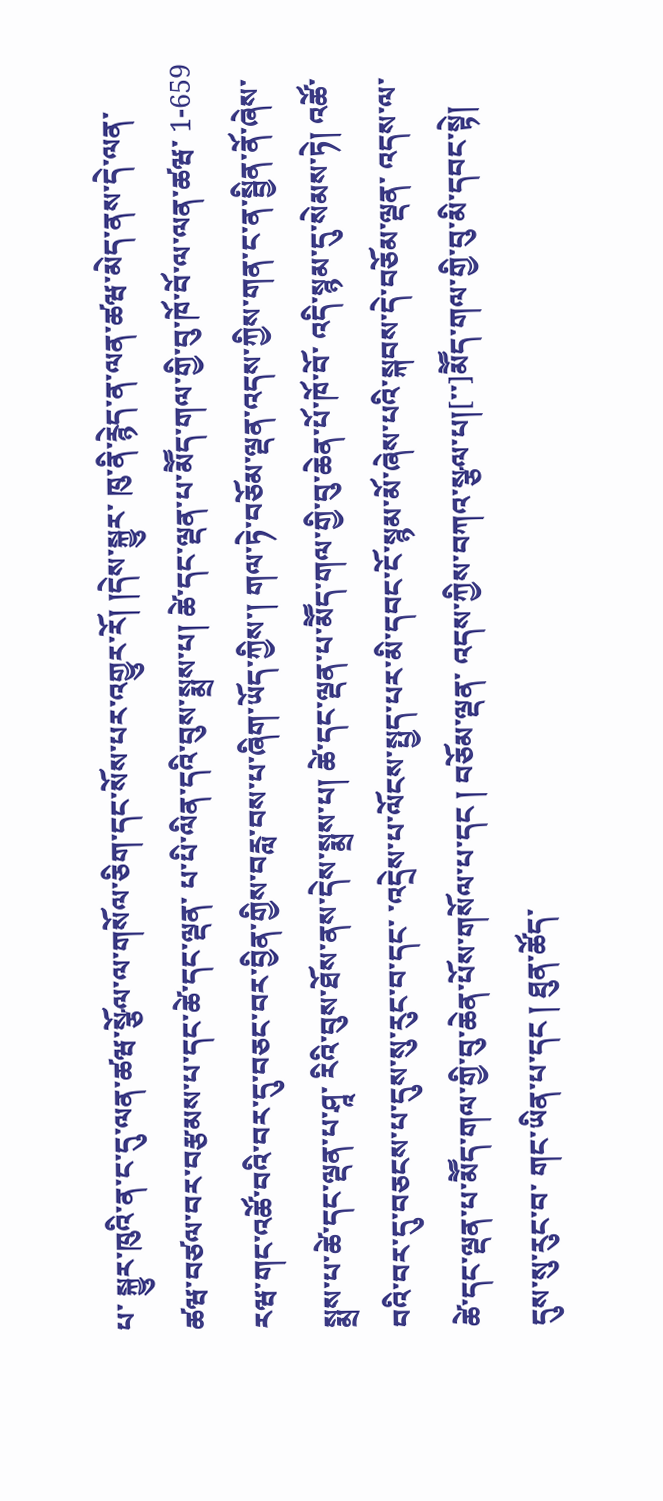པ་ སྐྱུར་ཁུའི་ན་ང་དུ་ལན་ཚཝ་སྩོལ་ལ་གསོལ་ཅིག་དང་སོས་པར་འགྱུར་རོ། །དེས་སྐྱུར་ ཁུ་ནི་རྙེད་ན་ལན་ཚཝ་མེད་ནས་དེ་ལན་ཚཝ་བཙལ་བར་བརྩམས་པ་དང་ཚེ་དང་ལྡན་ པ་པི་ལིན་དའི་བུས་སྨྲས་པ། ཚེ་དང་ལྡན་པ་མཽད་གལ་གྱི་བུ་ཁོ་བོ་ལ་ལན་ཚཝ་ 1-659 རཝ་གང་འཚོ་བའི་བར་དུ་བཅང་བར་བྱིན་གྱིས་བརླ་བས་པ་ཞིག་ཡོད་ཀྱིས་། གལ་ཏེ་བཅོམ་ལྡན་འདས་ཀྱིས་གན་ང་ན་སྦྱིན་ནོ་ཞེས་སྨྲས་པ་ཚེ་དང་ལྡན་པ་ཤཱ་ རིའི་བུས་ཐོས་ནས་དེས་སྨྲས་པ། ཚེ་དང་ལྡན་པ་མཽད་གལ་གྱི་བུ་ཆེན་པོ་ཁོ་བོ་ འདི་སྙམ་དུ་སེམས་ཏེ། འཚོ་བའི་བར་དུ་བཅངས་པ་དུས་སུ་རུང་བ་དང་ ་འདྲེས་པ་ལོངས་སྤྱད་པར་མི་དབང་ངོ་སྙམ་མོ་ཞེས་པའི་སྐབས་དེ་བཅོམ་ལྡན་ འདས་ལ་ཚེ་དང་ལྡན་པ་མཽད་གལ་གྱི་བུ་ཆེན་པོས་གསོལ་པ་དང ། བཅོམ་ལྡན་ འདས་ཀྱིས་བཀའ་སྩལ་པ།[་་]མཽད་གལ་གྱི་བུ་མི་དབང་སྟེ། དུས་སུ་རུང་བ་ གང་ཡིན་པ་དང ། ཐུན་ཚོད་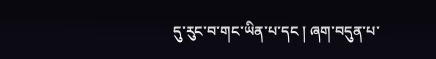དུ་རུང་བ་གང་ཡིན་པ་དང ། ཞག་བདུན་པ་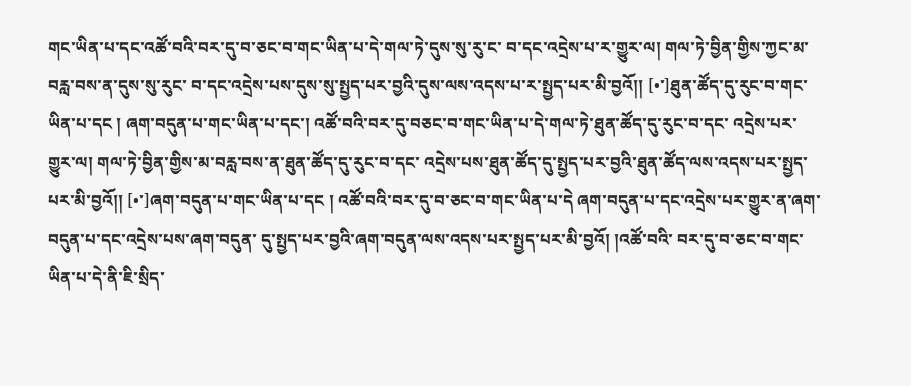གང་ཡིན་པ་དང་འཚོ་བའི་བར་དུ་བ་ཅང་བ་གང་ཡིན་པ་དེ་གལ་ཏེ་དུས་སུ་རུ་ང་ བ་དང་འདྲེས་པ་ར་གྱུར་ལ། གལ་ཏེ་བྱིན་གྱིས་ཀྱང་མ་བརླ་བས་ན་དུས་སུ་རུང་ བ་དང་འདྲེས་པས་དུས་སུ་སྤྱད་པར་བྱའི་དུས་ལས་འདས་པ་ར་སྤྱད་པར་མི་བྱའོ།། [•་]ཐུན་ཚོད་དུ་རུང་བ་གང་ཡིན་པ་དང ། ཞག་བདུན་པ་གང་ཡིན་པ་དང་། འཚོ་བའི་བར་དུ་བཅང་བ་གང་ཡིན་པ་དེ་གལ་ཏེ་ཐུན་ཚོད་དུ་རུང་བ་དང་ འདྲེས་པར་གྱུར་ལ། གལ་ཏེ་བྱིན་གྱིས་མ་བརླ་བས་ན་ཐུན་ཚོད་དུ་རུང་བ་དང་ འདྲེས་པས་ཐུན་ཚོད་དུ་སྤྱད་པར་བྱའི་ཐུན་ཚོད་ལས་འདས་པར་སྤྱད་པར་མི་བྱའོ།། [•་]ཞག་བདུན་པ་གང་ཡིན་པ་དང ། འཚོ་བའི་བར་དུ་བ་ཅང་བ་གང་ཡིན་པ་དེ ཞག་བདུན་པ་དང་འདྲེས་པར་གྱུར་ན་ཞག་བདུན་པ་དང་འདྲེས་པས་ཞག་བདུན་ དུ་སྤྱད་པར་བྱའི་ཞག་བདུན་ལས་འདས་པར་སྤྱད་པར་མི་བྱའོ། །འཚོ་བའི་ བར་དུ་བ་ཅང་བ་གང་ཡིན་པ་དེ་ནི་ཇི་སྲིད་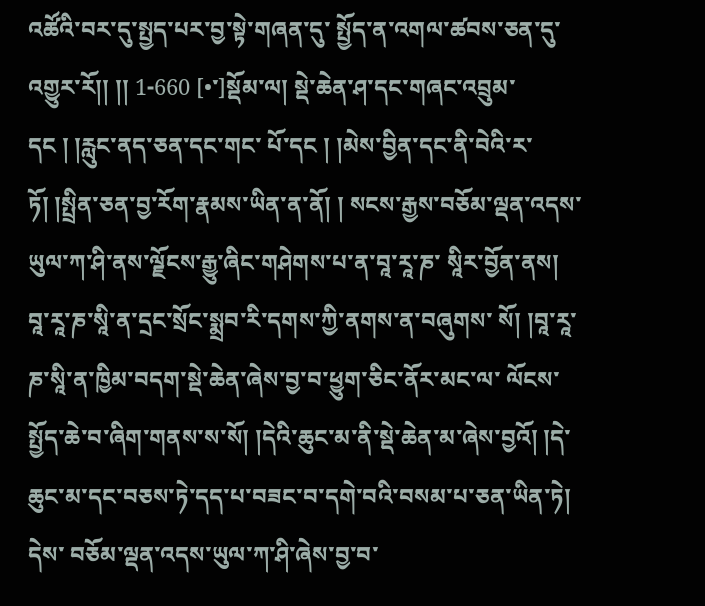འཚོའི་བར་དུ་སྤྱད་པར་བྱ་སྟེ་གཞན་དུ་ སྤྱོད་ན་འགལ་ཚབས་ཅན་དུ་འགྱུར་རོ།། །། 1-660 [•་]སྡོམ་ལ། སྡེ་ཆེན་ཤ་དང་གཞང་འབྲུམ་དང ། །རླུང་ནད་ཅན་དང་གང་ པོ་དང ། །མེས་བྱིན་དང་ནི་བེའི་ར་ཏོ། །སྤྲིན་ཅན་བྱ་རོག་རྣམས་ཡིན་ན་ནོ། ། སངས་རྒྱས་བཅོམ་ལྡན་འདས་ཡུལ་ཀ་ཤི་ནས་ལྗོངས་རྒྱུ་ཞིང་གཤེགས་པ་ན་བཱ་རཱ་ཎ་ སཱིར་བྱོན་ནས། བཱ་རཱ་ཎ་སཱི་ན་དྲང་སྲོང་སྨྲབ་རི་དགས་ཀྱི་ནགས་ན་བཞུགས་ སོ། །བཱ་རཱ་ཎ་སཱི་ན་ཁྱིམ་བདག་སྡེ་ཆེན་ཞེས་བྱ་བ་ཕྱུག་ཅིང་ནོར་མང་ལ་ ལོངས་སྤྱོད་ཆེ་བ་ཞིག་གནས་ས་སོ། །དེའི་ཆུང་མ་ནི་སྡེ་ཆེན་མ་ཞེས་བྱའོ། །དེ་ ཆུང་མ་དང་བཅས་ཏེ་དད་པ་བཟང་བ་དགེ་བའི་བསམ་པ་ཅན་ཡིན་ཏེ། དེས་ བཅོམ་ལྡན་འདས་ཡུལ་ཀ་ཤི་ཞེས་བྱ་བ་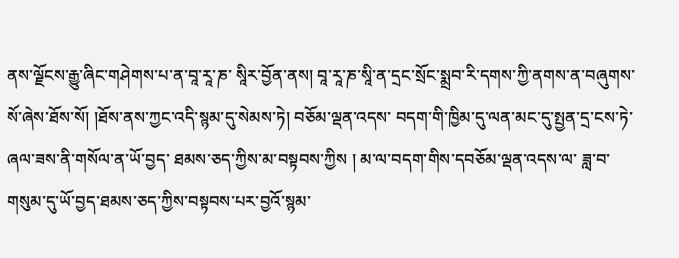ནས་ལྗོངས་རྒྱུ་ཞིང་གཤེགས་པ་ན་བཱ་རཱ་ཎ་ སཱིར་བྱོན་ནས། བཱ་རཱ་ཎ་སཱི་ན་དྲང་སྲོང་སྨྲབ་རི་དགས་ཀྱི་ནགས་ན་བཞུགས་ སོ་ཞེས་ཐོས་སོ། །ཐོས་ནས་ཀྱང་འདི་སྙམ་དུ་སེམས་ཏེ། བཅོམ་ལྡན་འདས་ བདག་གི་ཁྱིམ་དུ་ལན་མང་དུ་སྤྱན་དྲ་ངས་ཏེ་ཞལ་ཟས་ནི་གསོལ་ན་ཡོ་བྱད་ ཐམས་ཅད་ཀྱིས་མ་བསྟབས་ཀྱིས ། མ་ལ་བདག་གིས་དབཅོམ་ལྡན་འདས་ལ་ ཟླ་བ་གསུམ་དུ་ཡོ་བྱད་ཐམས་ཅད་ཀྱིས་བསྟབས་པར་བྱའོ་སྙམ་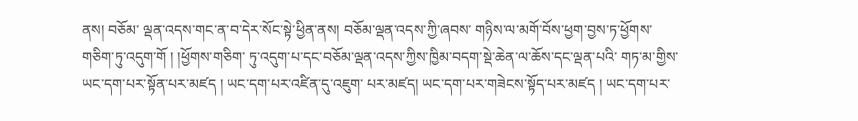ནས། བཅོམ་ ལྡན་འདས་གང་ན་བ་དེར་སོང་སྟེ་ཕྱིན་ནས། བཅོམ་ལྡན་འདས་ཀྱི་ཞབས་ གཉིས་ལ་མགོ་བོས་ཕྱག་བྱས་ཏ་ཕྱོགས་གཅིག་ཏུ་འདུག་གོ ། །ཕྱོགས་གཅིག་ ཏུ་འདུག་པ་དང་བཅོམ་ལྡན་འདས་ཀྱིས་ཁྱིམ་བདག་སྡེ་ཆེན་ལ་ཆོས་དང་ལྡན་པའི་ གཏ་མ་གྱིས་ཡང་དག་པར་སྟོན་པར་མཛད ། ཡང་དག་པར་འཛིན་དུ་འཇུག་ པར་མཛད། ཡང་དག་པར་གཟེངས་སྟོད་པར་མཛད ། ཡང་དག་པར་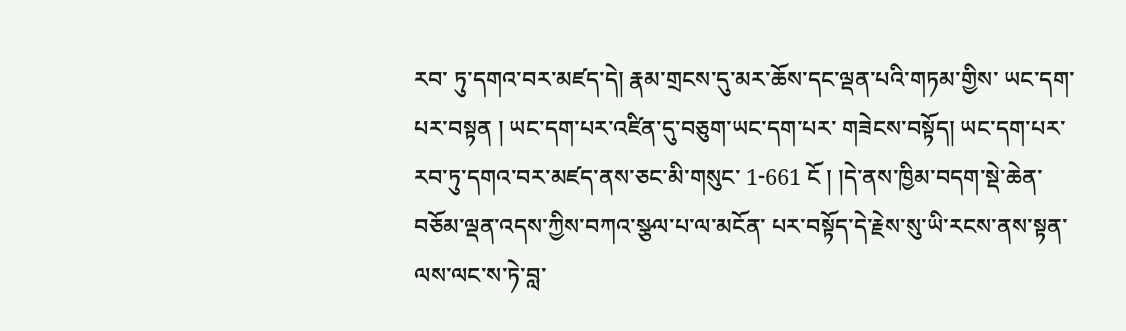རབ་ ཏུ་དགའ་བར་མཛད་དེ། རྣམ་གྲངས་དུ་མར་ཆོས་དང་ལྡན་པའི་གཏམ་གྱིས་ ཡང་དག་པར་བསྟན ། ཡང་དག་པར་འཛིན་དུ་བཅུག་ཡང་དག་པར་ གཟེངས་བསྟོད། ཡང་དག་པར་རབ་ཏུ་དགའ་བར་མཛད་ནས་ཅང་མི་གསུང་ 1-661 ངོ ། །དེ་ནས་ཁྱིམ་བདག་སྡེ་ཆེན་བཅོམ་ལྡན་འདས་ཀྱིས་བཀའ་སྩལ་པ་ལ་མངོན་ པར་བསྟོད་དེ་རྗེས་སུ་ཡི་རངས་ནས་སྟན་ལས་ལང་ས་ཏེ་བླ་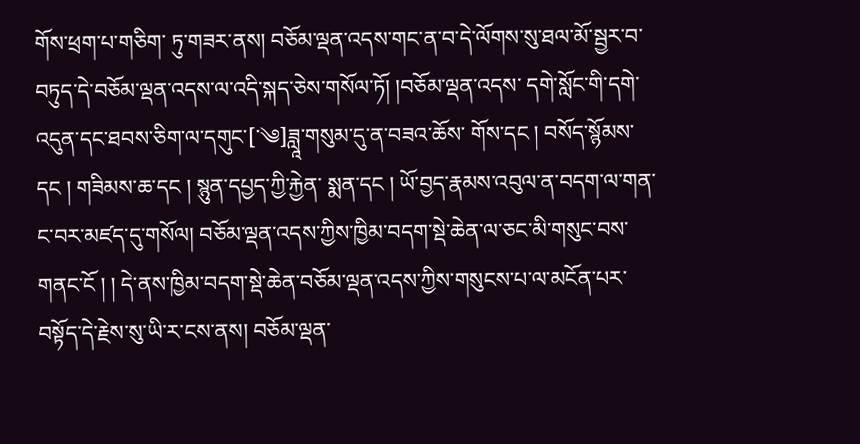གོས་ཕྲག་པ་གཅིག་ ཏུ་གཟར་ནས། བཅོམ་ལྡན་འདས་གང་ན་བ་དེ་ལོགས་སུ་ཐལ་མོ་སྦྱར་བ་ བཏུད་དེ་བཅོམ་ལྡན་འདས་ལ་འདི་སྐད་ཅེས་གསོལ་ཏོ། །བཅོམ་ལྡན་འདས་ དགེ་སློང་གི་དགེ་འདུན་དང་ཐབས་ཅིག་ལ་དགུང་[་༄]ཟླཱ་གསུམ་དུ་ན་བཟའ་ཆོས་ གོས་དང ། བསོད་སྙོམས་དང ། གཟིམས་ཆ་དང ། སྙུན་དཔྱད་ཀྱི་རྐྱེན་ སྨན་དང ། ཡོ་བྱད་རྣམས་འབུལ་ན་བདག་ལ་གན་ང་བར་མཛད་དུ་གསོལ། བཅོམ་ལྡན་འདས་ཀྱིས་ཁྱིམ་བདག་སྡེ་ཆེན་ལ་ཅང་མི་གསུང་བས་གནང་ངོ ། ། དེ་ནས་ཁྱིམ་བདག་སྡེ་ཆེན་བཅོམ་ལྡན་འདས་ཀྱིས་གསུངས་པ་ལ་མངོན་པར་ བསྟོད་དེ་རྗེས་སུ་ཡི་ར་ངས་ནས། བཅོམ་ལྡན་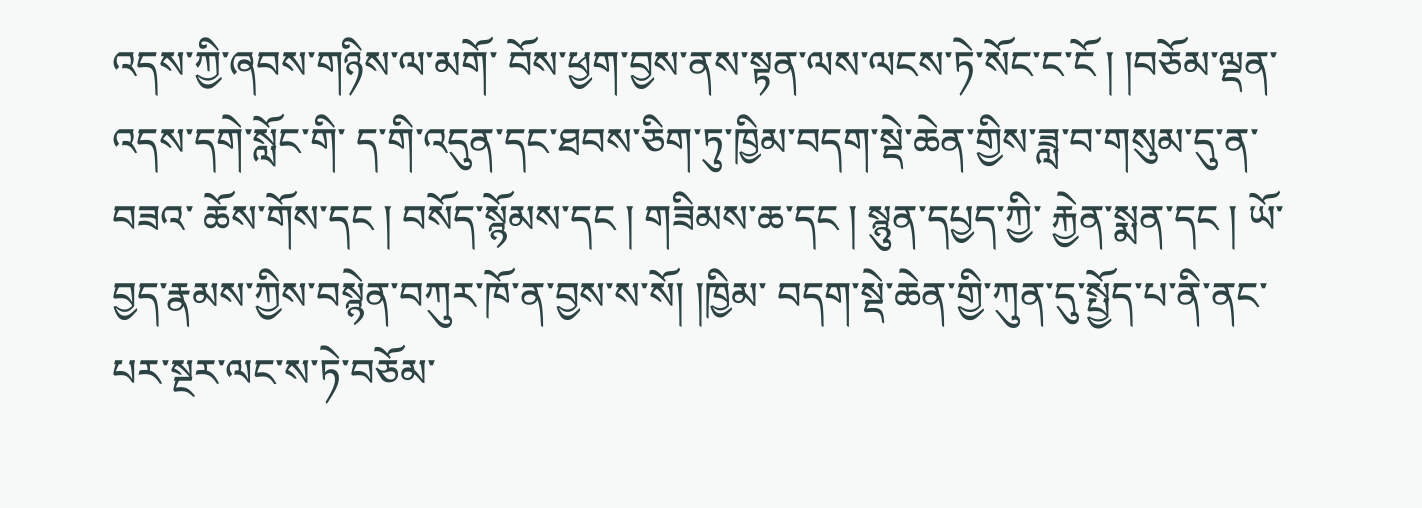འདས་ཀྱི་ཞབས་གཉིས་ལ་མགོ་ བོས་ཕྱག་བྱས་ནས་སྟན་ལས་ལངས་ཏེ་སོང་ང་ངོ ། །བཅོམ་ལྡན་འདས་དགེ་སློང་གི་ ད་གི་འདུན་དང་ཐབས་ཅིག་ཏུ་ཁྱིམ་བདག་སྡེ་ཆེན་གྱིས་ཟླ་བ་གསུམ་དུ་ན་བཟའ་ ཆོས་གོས་དང ། བསོད་སྙོམས་དང ། གཟིམས་ཆ་དང ། སྙུན་དཔྱད་ཀྱི་ རྐྱེན་སྨན་དང ། ཡོ་བྱད་རྣམས་ཀྱིས་བསྙེན་བཀུར་ཁོ་ན་བྱས་ས་སོ། །ཁྱིམ་ བདག་སྡེ་ཆེན་གྱི་ཀུན་དུ་སྤྱོད་པ་ནི་ནང་པར་སྔར་ལང་ས་ཏེ་བཅོམ་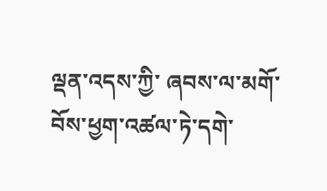ལྡན་འདས་ཀྱི་ ཞབས་ལ་མགོ་བོས་ཕྱག་འཚལ་ཏེ་དགེ་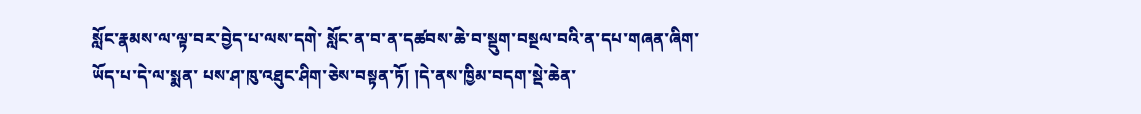སློང་རྣམས་ལ་ལྟ་བར་བྱེད་པ་ལས་དགེ་ སློང་ན་བ་ན་དཚབས་ཆེ་བ་སྡུག་བསྔལ་བའི་ན་དཔ་གཞན་ཞིག་ཡོད་པ་དེ་ལ་སྨན་ པས་ཤ་ཁུ་འཐུང་ཤིག་ཅེས་བསྟན་ཏོ། །དེ་ནས་ཁྱིམ་བདག་སྡེ་ཆེན་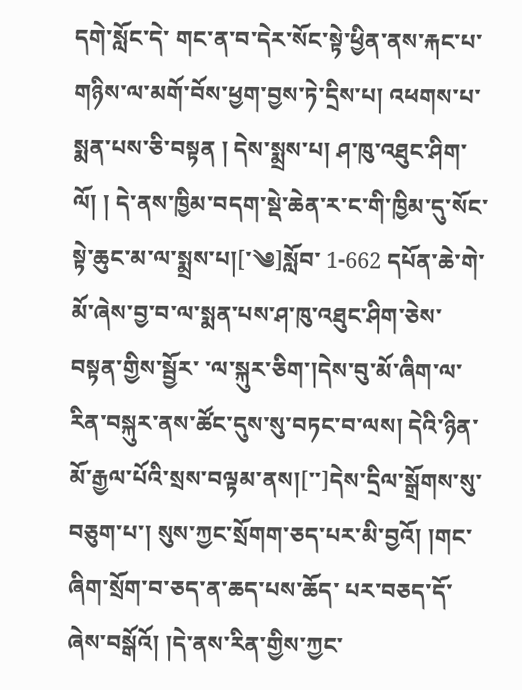དགེ་སློང་དེ་ གང་ན་བ་དེར་སོང་སྟེ་ཕྱིན་ནས་རྐང་པ་གཉིས་ལ་མགོ་བོས་ཕྱག་བྱས་ཏེ་དྲིས་པ། འཕགས་པ་སྨན་པས་ཅི་བསྟན ། དེས་སྨྲས་པ། ཤ་ཁུ་འཐུང་ཤིག་ལོ། ། དེ་ནས་ཁྱིམ་བདག་སྡེ་ཆེན་ར་ང་གི་ཁྱིམ་དུ་སོང་སྟེ་ཆུང་མ་ལ་སྨྲས་པ།[་༄]སློབ་ 1-662 དཔོན་ཆེ་གེ་མོ་ཞེས་བྱ་བ་ལ་སྨན་པས་ཤ་ཁུ་འཐུང་ཤིག་ཅེས་བསྟན་གྱིས་སྦྱོར་ ་ལ་སྐུར་ཅིག་།དེས་བུ་མོ་ཞིག་ལ་རིན་བསྐུར་ནས་ཚོང་དུས་སུ་བཏང་བ་ལས། དེའི་ཉིན་མོ་རྒྱལ་པོའི་སྲས་བལྟམ་ནས།[་་]དེས་དྲིལ་སྒྲོགས་སུ་བཅུག་པ་། སུས་ཀྱང་སྲོགག་ཅད་པར་མི་བྱའོ། །གང་ཞིག་སྲོག་བ་ཅད་ན་ཆད་པས་ཆོད་ པར་བཅད་དོ་ཞེས་བསྒོའོ། །དེ་ནས་རིན་གྱིས་ཀྱང་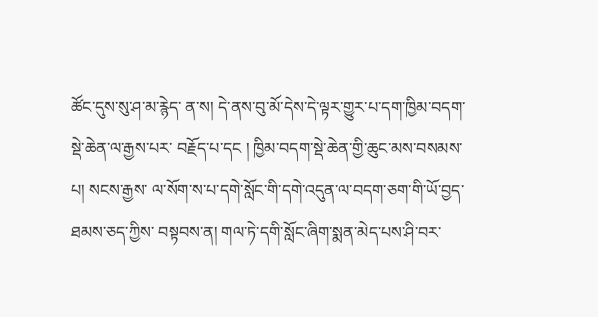ཚོང་དུས་སུ་ཤ་མ་རྙེད་ ན་ས། དེ་ནས་བུ་མོ་དེས་དེ་ལྟར་གྱུར་པ་དག་ཁྱིམ་བདག་སྡེ་ཆེན་ལ་རྒྱས་པར་ བརྗོད་པ་དང ། ཁྱིམ་བདག་སྡེ་ཆེན་གྱི་ཆུང་མས་བསམས་པ། སངས་རྒྱས་ ལ་སོག་ས་པ་དགེ་སློང་གི་དགེ་འདུན་ལ་བདག་ཅག་གི་ཡོ་བྱད་ཐམས་ཅད་ཀྱིས་ བསྟབས་ན། གལ་ཏེ་དགི་སློང་ཞིག་སྨན་མེད་པས་ཤི་བར་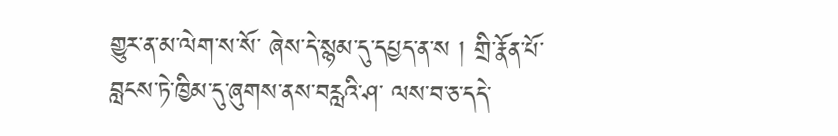གྱུར་ན་མ་ལེག་ས་སོ་ ཞེས་དེ་སྙམ་དུ་དཔྱད་ན་ས ། གྲི་རྣོན་པོ་བླངས་ཏེ་ཁྱིམ་དུ་ཞུགས་ནས་བརླའི་ཤ་ ལས་བ་ཅ་དདེ་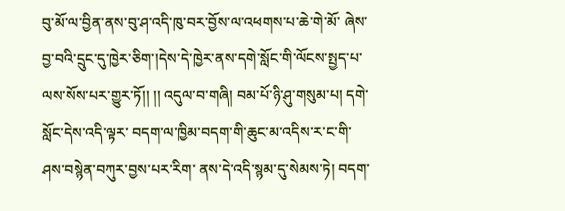བུ་མོ་ལ་བྱིན་ནས་བུ་ཤ་འདི་ཁུ་བར་བྱོས་ལ་འཕགས་པ་ཆེ་གེ་མོ་ ཞེས་བྱ་བའི་དྲུང་དུ་ཁྱེར་ཅིག་།དེས་དེ་ཁྱེར་ནས་དགེ་སློང་གི་ལོངས་སྤྱད་པ་ ལས་སོས་པར་གྱུར་ཏོ།། །། འདུལ་བ་གཞི། བམ་པོ་ཉི་ཤུ་གསུམ་པ། དགེ་སློང་དེས་འདི་ལྟར་ བདག་ལ་ཁྱིམ་བདག་གི་ཆུང་མ་འདིས་ར་ང་གི་ཤས་བསྙེན་བཀུར་བྱས་པར་རིག་ ནས་དེ་འདི་སྙམ་དུ་སེམས་ཏེ། བདག་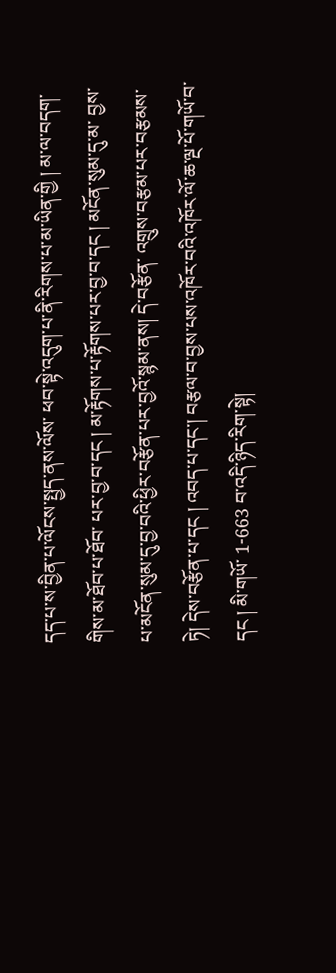དད་པ་ས་བྱིན་པ་ལོངས་སྤྱད་ནས་ལོས་ ཕབ་སྟེ་འདུག་པ་ནི་རིགས་པ་མ་ཡིན་གྱི ། མ་ལ་བདག་གིས་མ་ཐོབ་པ་ཐོབ་ པར་བྱ་བ་དང ། མ་རྟོགས་པ་རྟོགས་པར་བྱ་བ་དང ། མངོན་སུམ་དུ་མ་ བྱས་པ་མངོན་སུམ་དུ་བྱ་བའི་ཕྱིར་བརྩོན་པར་བྱའོ་སྙམ་ནས། དེ་བརྩོན་ འགྲུས་བརྩམ་པར་བརྩམས་ཏེ། དེས་བརྩོན་པ་དང ། འབད་པ་དང་། བརྩལ་བ་བྱས་པས་འཁོར་བའི་འཁོར་ལོ་ཆ་ལྔ་པོ་གཡོ་བ་དང ། མི་གཡོ་ 1-663 བ་འདི་ཉིད་རིག་སྟེ།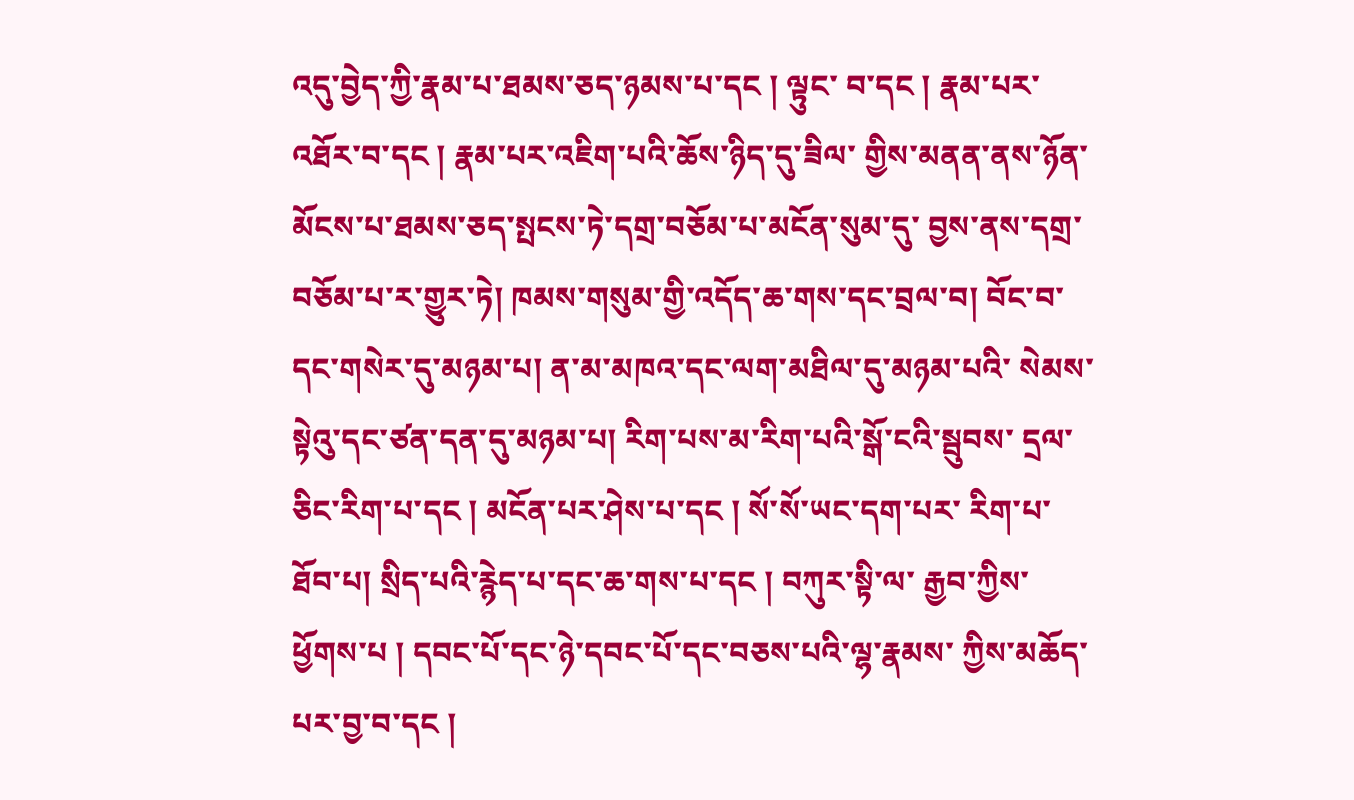འདུ་བྱེད་ཀྱི་རྣམ་པ་ཐམས་ཅད་ཉམས་པ་དང ། ལྟུང་ བ་དང ། རྣམ་པར་འཐོར་བ་དང ། རྣམ་པར་འཇིག་པའི་ཆོས་ཉིད་དུ་ཟིལ་ གྱིས་མནན་ནས་ཉོན་མོངས་པ་ཐམས་ཅད་སྤངས་ཏེ་དགྲ་བཅོམ་པ་མངོན་སུམ་དུ་ བྱས་ནས་དགྲ་བཅོམ་པ་ར་གྱུར་ཏེ། ཁམས་གསུམ་གྱི་འདོད་ཆ་གས་དང་བྲལ་བ། བོང་བ་དང་གསེར་དུ་མཉམ་པ། ན་མ་མཁའ་དང་ལག་མཐིལ་དུ་མཉམ་པའི་ སེམས་སྟེའུ་དང་ཙན་དན་དུ་མཉམ་པ། རིག་པས་མ་རིག་པའི་སྒོ་ངའི་སྦུབས་ དྲལ་ཅིང་རིག་པ་དང ། མངོན་པར་ཤེས་པ་དང ། སོ་སོ་ཡང་དག་པར་ རིག་པ་ཐོབ་པ། སྲིད་པའི་རྙེད་པ་དང་ཆ་གས་པ་དང ། བཀུར་སྟི་ལ་ རྒྱབ་ཀྱིས་ཕྱོགས་པ ། དབང་པོ་དང་ཉེ་དབང་པོ་དང་བཅས་པའི་ལྷ་རྣམས་ ཀྱིས་མཆོད་པར་བྱ་བ་དང །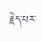རྗེད་པར་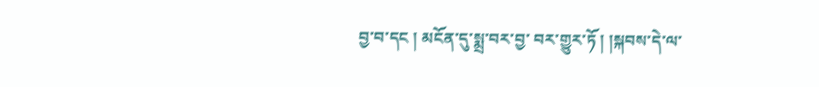བྱ་བ་དང ། མངོན་དུ་སྨྲ་བར་བྱ་ བར་གྱུར་ཏོ ། །སྐབས་དེ་ལ་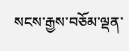སངས་རྒྱས་བཅོམ་ལྡན་